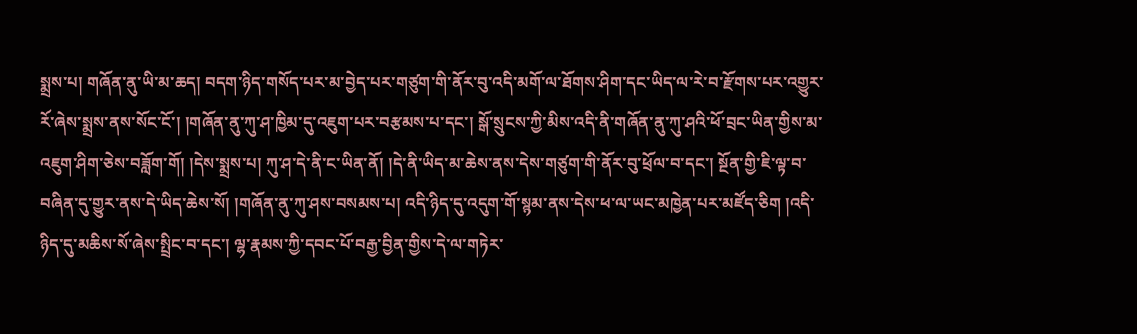སྨྲས་པ། གཞོན་ནུ་ཡི་མ་ཆད། བདག་ཉིད་གསོད་པར་མ་བྱེད་པར་གཙུག་གི་ནོར་བུ་འདི་མགོ་ལ་ཐོགས་ཤིག་དང་ཡིད་ལ་རེ་བ་རྫོགས་པར་འགྱུར་རོ་ཞེས་སྨྲས་ནས་སོང་ངོ་། །གཞོན་ནུ་ཀུ་ཤ་ཁྱིམ་དུ་འཇུག་པར་བརྩམས་པ་དང་། སྒོ་སྲུངས་ཀྱི་མིས་འདི་ནི་གཞོན་ནུ་ཀུ་ཤའི་ཕོ་བྲང་ཡིན་གྱིས་མ་འཇུག་ཤིག་ཅེས་བཟློག་གོ། །དེས་སྨྲས་པ། ཀུ་ཤ་དེ་ནི་ང་ཡིན་ནོ། །དེ་ནི་ཡིད་མ་ཆེས་ནས་དེས་གཙུག་གི་ནོར་བུ་ཕྲོལ་བ་དང་། སྔོན་གྱི་ཇི་ལྟ་བ་བཞིན་དུ་གྱུར་ནས་དེ་ཡིད་ཆེས་སོ། །གཞོན་ནུ་ཀུ་ཤས་བསམས་པ། འདི་ཉིད་དུ་འདུག་གོ་སྙམ་ནས་དེས་ཕ་ལ་ཡང་མཁྱེན་པར་མཛོད་ཅིག །འདི་ཉིད་དུ་མཆིས་སོ་ཞེས་སྤྲིང་བ་དང་། ལྷ་རྣམས་ཀྱི་དབང་པོ་བརྒྱ་བྱིན་གྱིས་དེ་ལ་གཏེར་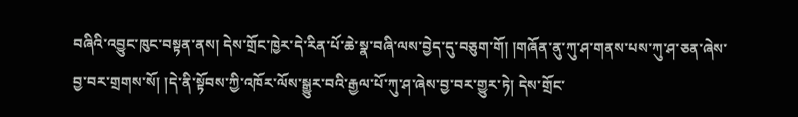བཞིའི་འབྱུང་ཁུང་བསྟན་ནས། དེས་གྲོང་ཁྱེར་དེ་རིན་པོ་ཆེ་སྣ་བཞི་ལས་བྱེད་དུ་བཅུག་གོ། །གཞོན་ནུ་ཀུ་ཤ་གནས་པས་ཀུ་ཤ་ཅན་ཞེས་བྱ་བར་གྲགས་སོ། །དེ་ནི་སྟོབས་ཀྱི་འཁོར་ལོས་སྒྱུར་བའི་རྒྱལ་པོ་ཀུ་ཤ་ཞེས་བྱ་བར་གྱུར་ཏེ། དེས་གྲོང་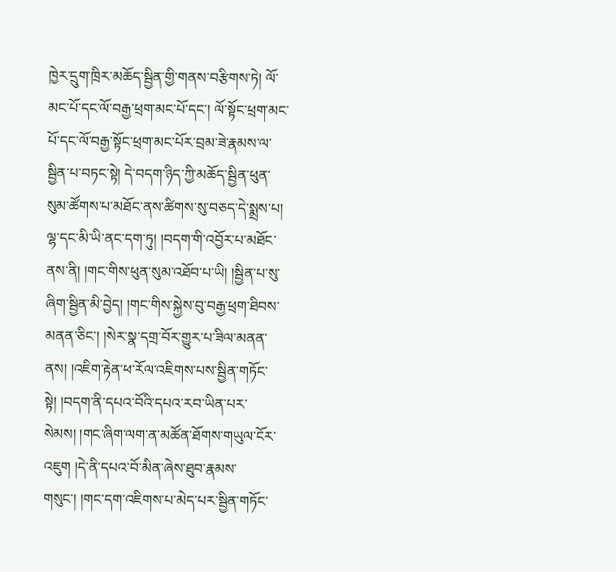ཁྱེར་དྲུག་ཁྲིར་མཆོད་སྦྱིན་གྱི་གནས་བརྩིགས་ཏེ། ལོ་མང་པོ་དང་ལོ་བརྒྱ་ཕྲག་མང་པོ་དང་། ལོ་སྟོང་ཕྲག་མང་པོ་དང་ལོ་བརྒྱ་སྟོང་ཕྲག་མང་པོར་བྲམ་ཟེ་རྣམས་ལ་སྦྱིན་པ་བཏང་སྟེ། དེ་བདག་ཉིད་ཀྱི་མཆོད་སྦྱིན་ཕུན་སུམ་ཚོགས་པ་མཐོང་ནས་ཚིགས་སུ་བཅད་དེ་སྨྲས་པ། ལྷ་དང་མི་ཡི་ནང་དག་ཏུ། །བདག་གི་འབྱོར་པ་མཐོང་ནས་ནི། །གང་གིས་ཕུན་སུམ་འཐོབ་པ་ཡི། །སྦྱིན་པ་སུ་ཞིག་སྦྱིན་མི་བྱེད། །གང་གིས་སྐྱེས་བུ་བརྒྱ་ཕྲག་ཐིབས་མནན་ཅིང་། །སེར་སྣ་དགྲ་བོར་གྱུར་པ་ཟིལ་མནན་ནས། །འཇིག་རྟེན་ཕ་རོལ་འཇིགས་པས་སྦྱིན་གཏོང་སྟེ། །བདག་ནི་དཔའ་བོའི་དཔའ་རབ་ཡིན་པར་སེམས། །གང་ཞིག་ལག་ན་མཚོན་ཐོགས་གཡུལ་ངོར་འཇུག །དེ་ནི་དཔའ་བོ་མིན་ཞེས་ཐུབ་རྣམས་གསུང་། །གང་དག་འཇིགས་པ་མེད་པར་སྦྱིན་གཏོང་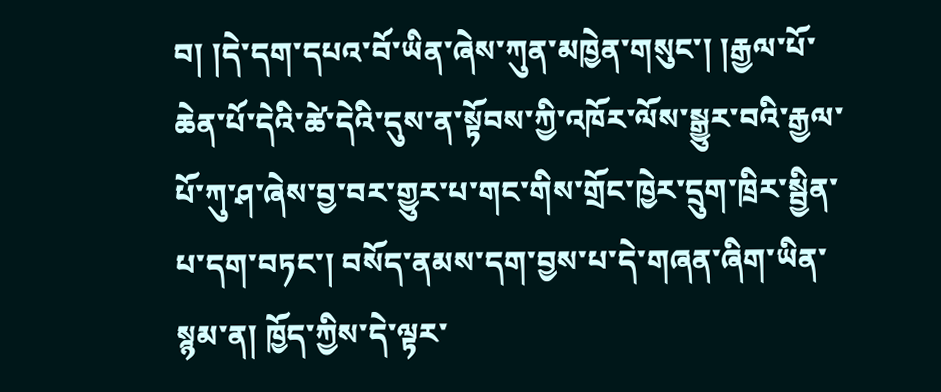བ། །དེ་དག་དཔའ་བོ་ཡིན་ཞེས་ཀུན་མཁྱེན་གསུང་། །རྒྱལ་པོ་ཆེན་པོ་དེའི་ཚེ་དེའི་དུས་ན་སྟོབས་ཀྱི་འཁོར་ལོས་སྒྱུར་བའི་རྒྱལ་པོ་ཀུ་ཤ་ཞེས་བྱ་བར་གྱུར་པ་གང་གིས་གྲོང་ཁྱེར་དྲུག་ཁྲིར་སྦྱིན་པ་དག་བཏང་། བསོད་ནམས་དག་བྱས་པ་དེ་གཞན་ཞིག་ཡིན་སྙམ་ན། ཁྱོད་ཀྱིས་དེ་ལྟར་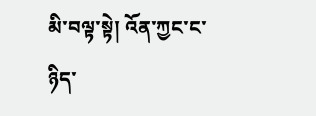མི་བལྟ་སྟེ། འོན་ཀྱང་ང་ཉིད་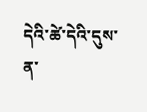དེའི་ཚེ་དེའི་དུས་ན་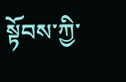སྟོབས་ཀྱི་